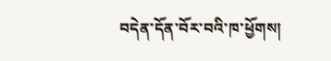བདེན་དོན་བོར་བའི་ཁ་ཕྱོགས།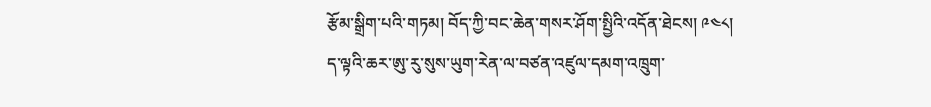རྩོམ་སྒྲིག་པའི་གཏམ། བོད་ཀྱི་བང་ཆེན་གསར་ཤོག་སྤྱིའི་འདོན་ཐེངས། ༩༤༨།
ད་ལྟའི་ཆར་ཨུ་རུ་སུས་ཡུག་རེན་ལ་བཙན་འཛུལ་དམག་འཁྲུག་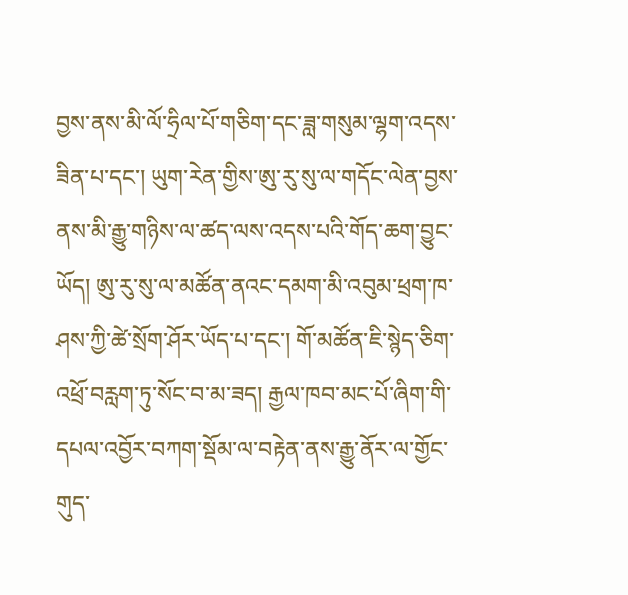བྱས་ནས་མི་ལོ་ཧྲིལ་པོ་གཅིག་དང་ཟླ་གསུམ་ལྷག་འདས་ཟིན་པ་དང་། ཡུག་རེན་གྱིས་ཨུ་རུ་སུ་ལ་གདོང་ལེན་བྱས་ནས་མི་རྒྱུ་གཉིས་ལ་ཚད་ལས་འདས་པའི་གོད་ཆག་བྱུང་ཡོད། ཨུ་རུ་སུ་ལ་མཚོན་ནའང་དམག་མི་འབུམ་ཕྲག་ཁ་ཤས་ཀྱི་ཚེ་སྲོག་ཤོར་ཡོད་པ་དང་། གོ་མཚོན་ཇི་སྙེད་ཅིག་འཕྲོ་བརླག་ཏུ་སོང་བ་མ་ཟད། རྒྱལ་ཁབ་མང་པོ་ཞིག་གི་དཔལ་འབྱོར་བཀག་སྡོམ་ལ་བརྟེན་ནས་རྒྱུ་ནོར་ལ་གྱོང་གུད་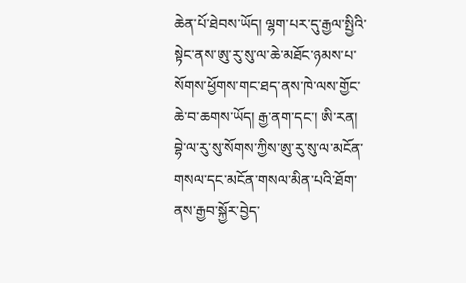ཆེན་པོ་ཐེབས་ཡོད། ལྷག་པར་དུ་རྒྱལ་སྤྱིའི་སྟེང་ནས་ཨུ་རུ་སུ་ལ་ཆེ་མཐོང་ཉམས་པ་སོགས་ཕྱོགས་གང་ཐད་ནས་ཁེ་ལས་གྱོང་ཆེ་བ་ཆགས་ཡོད། རྒྱ་ནག་དང་། ཨི་རན། བྷེ་ལ་རུ་སུ་སོགས་ཀྱིས་ཨུ་རུ་སུ་ལ་མངོན་གསལ་དང་མངོན་གསལ་མིན་པའི་ཐོག་ནས་རྒྱབ་སྐྱོར་བྱེད་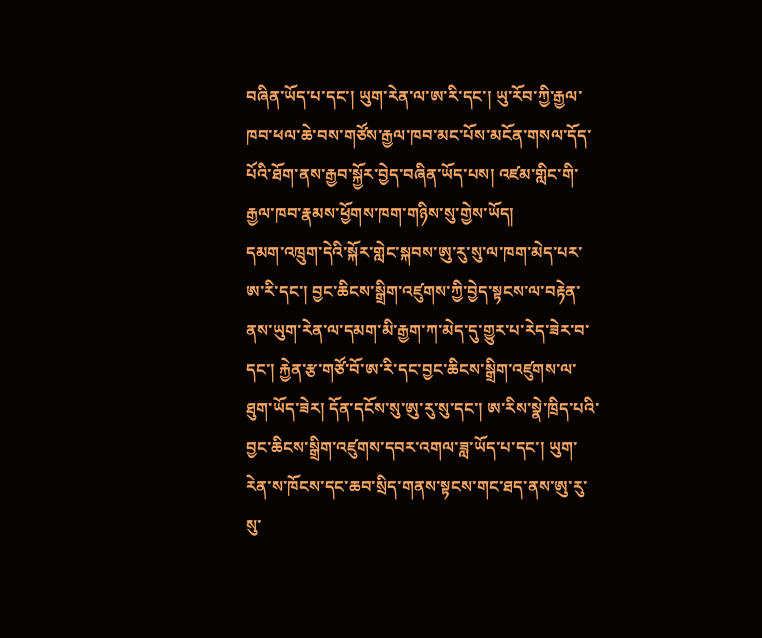བཞིན་ཡོད་པ་དང་། ཡུག་རེན་ལ་ཨ་རི་དང་། ཡུ་རོབ་ཀྱི་རྒྱལ་ཁབ་ཕལ་ཆེ་བས་གཙོས་རྒྱལ་ཁབ་མང་པོས་མངོན་གསལ་དོད་པོའི་ཐོག་ནས་རྒྱབ་སྐྱོར་བྱེད་བཞིན་ཡོད་པས། འཛམ་གླིང་གི་རྒྱལ་ཁབ་རྣམས་ཕྱོགས་ཁག་གཉིས་སུ་གྱེས་ཡོད།
དམག་འཁྲུག་དེའི་སྐོར་གླེང་སྐབས་ཨུ་རུ་སུ་ལ་ཁག་མེད་པར་ཨ་རི་དང་། བྱང་ཆིངས་སྒྲིག་འཛུགས་ཀྱི་བྱེད་སྟངས་ལ་བརྟེན་ནས་ཡུག་རེན་ལ་དམག་མི་རྒྱག་ཀ་མེད་དུ་གྱུར་པ་རེད་ཟེར་བ་དང་། རྐྱེན་རྩ་གཙོ་བོ་ཨ་རི་དང་བྱང་ཆིངས་སྒྲིག་འཛུགས་ལ་ཐུག་ཡོད་ཟེར། དོན་དངོས་སུ་ཨུ་རུ་སུ་དང་། ཨ་རིས་སྣེ་ཁྲིད་པའི་བྱང་ཆིངས་སྒྲིག་འཛུགས་དབར་འགལ་ཟླ་ཡོད་པ་དང་། ཡུག་རེན་ས་ཁོངས་དང་ཆབ་སྲིད་གནས་སྟངས་གང་ཐད་ནས་ཨུ་རུ་སུ་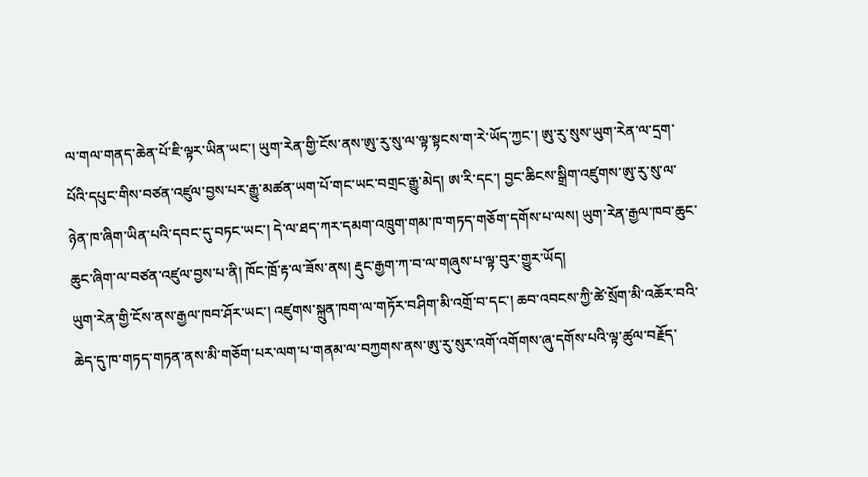ལ་གལ་གནད་ཆེན་པོ་ཇི་ལྟར་ཡིན་ཡང་། ཡུག་རེན་གྱི་ངོས་ནས་ཨུ་རུ་སུ་ལ་ལྟ་སྟངས་ག་རེ་ཡོད་ཀྱང་། ཨུ་རུ་སུས་ཡུག་རེན་ལ་དྲག་པོའི་དཔུང་གིས་བཙན་འཛུལ་བྱས་པར་རྒྱུ་མཚན་ཡག་པོ་གང་ཡང་བགྲང་རྒྱུ་མེད། ཨ་རི་དང་། བྱང་ཆིངས་སྒྲིག་འཛུགས་ཨུ་རུ་སུ་ལ་ཉེན་ཁ་ཞིག་ཡིན་པའི་དབང་དུ་བཏང་ཡང་། དེ་ལ་ཐད་ཀར་དམག་འཁྲུག་གམ་ཁ་གཏད་གཅོག་དགོས་པ་ལས། ཡུག་རེན་རྒྱལ་ཁབ་ཆུང་ཆུང་ཞིག་ལ་བཙན་འཛུལ་བྱས་པ་ནི། ཁོང་ཁྲོ་རྟ་ལ་ཟོས་ནས། རྡུང་རྒྱག་ཀ་བ་ལ་གཞུས་པ་ལྟ་བུར་གྱུར་ཡོད།
ཡུག་རེན་གྱི་ངོས་ནས་རྒྱལ་ཁབ་ཤོར་ཡང་། འཛུགས་སྐྲུན་ཁག་ལ་གཏོར་བཤིག་མི་འགྲོ་བ་དང་། ཆབ་འབངས་ཀྱི་ཚེ་སྲོག་མི་འཆོར་བའི་ཆེད་དུ་ཁ་གཏད་གཏན་ནས་མི་གཅོག་པར་ལག་པ་གནམ་ལ་བཀྱགས་ནས་ཨུ་རུ་སུར་འགོ་འགོགས་ཞུ་དགོས་པའི་ལྟ་ཚུལ་བརྗོད་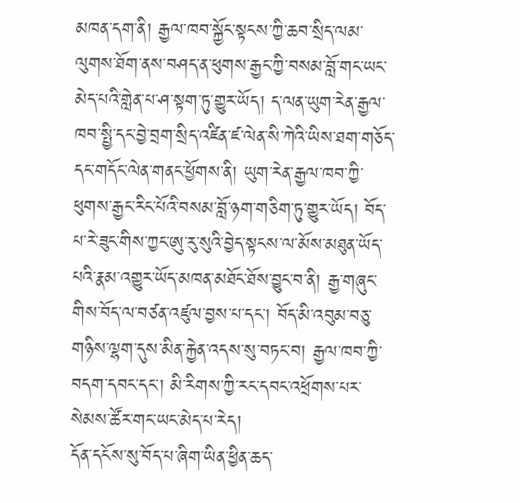མཁན་དག་ནི། རྒྱལ་ཁབ་སྐྱོང་སྟངས་ཀྱི་ཆབ་སྲིད་ལམ་ལུགས་ཐོག་ནས་བཤད་ན་ཕུགས་རྒྱང་ཀྱི་བསམ་བློ་གང་ཡང་མེད་པའི་གླེན་པ་ཤ་སྟག་ཏུ་གྱུར་ཡོད། ད་ལན་ཡུག་རེན་རྒྱལ་ཁབ་སྤྱི་དང་བྱེ་བྲག་སྲིད་འཛིན་ཛ་ལེན་སི་ཀེའི་ཡིས་ཐག་གཅོད་དང་གདོང་ལེན་གནང་ཕྱོགས་ནི། ཡུག་རེན་རྒྱལ་ཁབ་ཀྱི་ཕུགས་རྒྱང་རིང་པོའི་བསམ་བློ་ཉག་གཅིག་ཏུ་གྱུར་ཡོད། བོད་པ་རེ་ཟུང་གིས་ཀྱང་ཨུ་རུ་སུའི་བྱེད་སྟངས་ལ་མོས་མཐུན་ཡོད་པའི་རྣམ་འགྱུར་ཡོད་མཁན་མཐོང་ཐོས་བྱུང་བ་ནི། རྒྱ་གཞུང་གིས་བོད་ལ་བཙན་འཛུལ་བྱས་པ་དང་། བོད་མི་འབུམ་བཅུ་གཉིས་ལྷག་དུས་མིན་རྐྱེན་འདས་སུ་བཏང་བ། རྒྱལ་ཁབ་ཀྱི་བདག་དབང་དང་། མི་རིགས་ཀྱི་རང་དབང་འཕྲོགས་པར་སེམས་ཚོར་གང་ཡང་མེད་པ་རེད།
དོན་དངོས་སུ་བོད་པ་ཞིག་ཡིན་ཕྱིན་ཆད་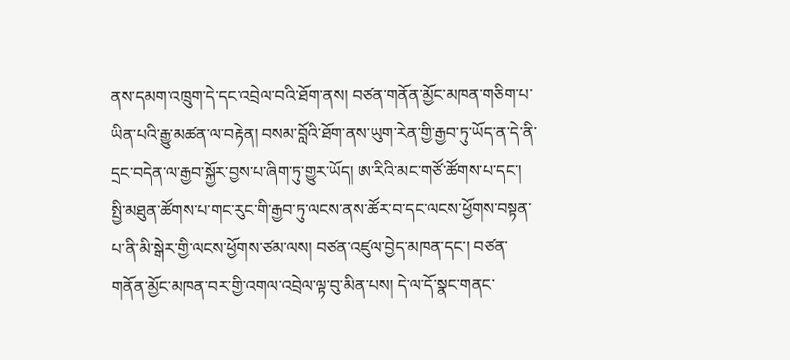ནས་དམག་འཁྲུག་དེ་དང་འབྲེལ་བའི་ཐོག་ནས། བཙན་གནོན་མྱོང་མཁན་གཅིག་པ་ཡིན་པའི་རྒྱུ་མཚན་ལ་བརྟེན། བསམ་བློའི་ཐོག་ནས་ཡུག་རེན་གྱི་རྒྱབ་ཏུ་ཡོད་ན་དེ་ནི་དྲང་བདེན་ལ་རྒྱབ་སྐྱོར་བྱས་པ་ཞིག་ཏུ་གྱུར་ཡོད། ཨ་རིའི་མང་གཙོ་ཚོགས་པ་དང་། སྤྱི་མཐུན་ཚོགས་པ་གང་རུང་གི་རྒྱབ་ཏུ་ལངས་ནས་ཚོར་བ་དང་ལངས་ཕྱོགས་བསྟན་པ་ནི་མི་སྒེར་གྱི་ལངས་ཕྱོགས་ཙམ་ལས། བཙན་འཛུལ་བྱེད་མཁན་དང་། བཙན་གནོན་མྱོང་མཁན་བར་གྱི་འགལ་འབྲེལ་ལྟ་བུ་མིན་པས། དེ་ལ་དོ་སྣང་གནང་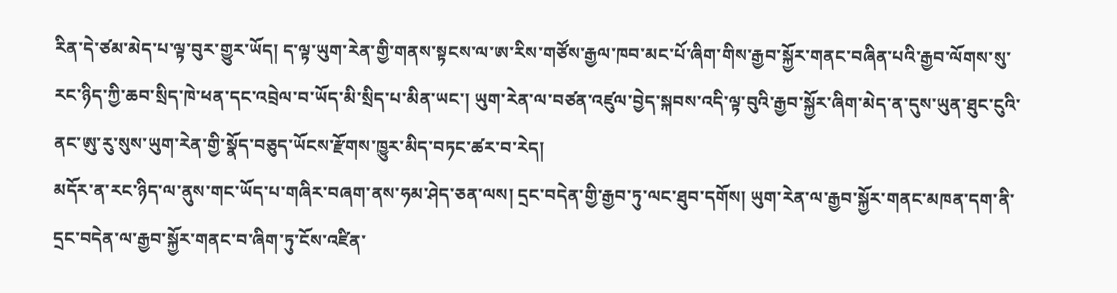རིན་དེ་ཙམ་མེད་པ་ལྟ་བུར་གྱུར་ཡོད། ད་ལྟ་ཡུག་རེན་གྱི་གནས་སྟངས་ལ་ཨ་རིས་གཙོས་རྒྱལ་ཁབ་མང་པོ་ཞིག་གིས་རྒྱབ་སྐྱོར་གནང་བཞིན་པའི་རྒྱབ་ལོགས་སུ་རང་ཉིད་ཀྱི་ཆབ་སྲིད་ཁེ་ཕན་དང་འབྲེལ་བ་ཡོད་མི་སྲིད་པ་མིན་ཡང་། ཡུག་རེན་ལ་བཙན་འཛུལ་བྱེད་སྐབས་འདི་ལྟ་བུའི་རྒྱབ་སྐྱོར་ཞིག་མེད་ན་དུས་ཡུན་ཐུང་ངུའི་ནང་ཨུ་རུ་སུས་ཡུག་རེན་གྱི་སྣོད་བཅུད་ཡོངས་རྫོགས་ཁྱུར་མིད་བཏང་ཚར་བ་རེད།
མདོར་ན་རང་ཉིད་ལ་ནུས་གང་ཡོད་པ་གཞིར་བཞག་ནས་ཧམ་ཤེད་ཅན་ལས། དྲང་བདེན་གྱི་རྒྱབ་ཏུ་ལང་ཐུབ་དགོས། ཡུག་རེན་ལ་རྒྱབ་སྐྱོར་གནང་མཁན་དག་ནི་དྲང་བདེན་ལ་རྒྱབ་སྐྱོར་གནང་བ་ཞིག་ཏུ་ངོས་འཛིན་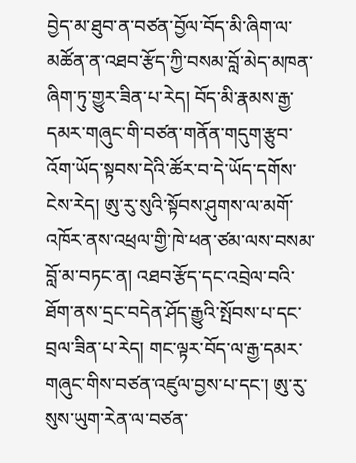བྱེད་མ་ཐུབ་ན་བཙན་བྱོལ་བོད་མི་ཞིག་ལ་མཚོན་ན་འཐབ་རྩོད་ཀྱི་བསམ་བློ་མེད་མཁན་ཞིག་ཏུ་གྱུར་ཟིན་པ་རེད། བོད་མི་རྣམས་རྒྱ་དམར་གཞུང་གི་བཙན་གནོན་གདུག་རྩུབ་འོག་ཡོད་སྟབས་དེའི་ཚོར་བ་དེ་ཡོད་དགོས་ངེས་རེད། ཨུ་རུ་སུའི་སྟོབས་ཤུགས་ལ་མགོ་འཁོར་ནས་འཕྲལ་གྱི་ཁེ་ཕན་ཙམ་ལས་བསམ་བློ་མ་བཏང་ན། འཐབ་རྩོད་དང་འབྲེལ་བའི་ཐོག་ནས་དྲང་བདེན་ཤོད་རྒྱུའི་སྤོབས་པ་དང་བྲལ་ཟིན་པ་རེད། གང་ལྟར་བོད་ལ་རྒྱ་དམར་གཞུང་གིས་བཙན་འཛུལ་བྱས་པ་དང་། ཨུ་རུ་སུས་ཡུག་རེན་ལ་བཙན་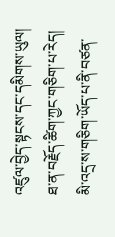འཛུལ་བྱེད་སྟངས་དང་དམིགས་ཡུལ། ཐ་ན་བརྗོད་ཚིག་ཀྱང་གཅིག་པ་རེད། མི་འདྲ་ས་གཅིག་ཡོད་པ་ནི་བཙན་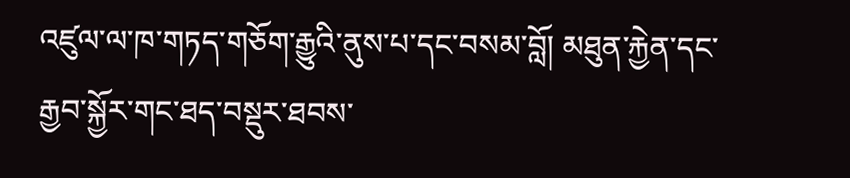འཛུལ་ལ་ཁ་གཏད་གཅོག་རྒྱུའི་ནུས་པ་དང་བསམ་བློ། མཐུན་རྐྱེན་དང་རྒྱབ་སྐྱོར་གང་ཐད་བསྡུར་ཐབས་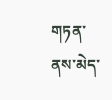གཏན་ནས་མེད་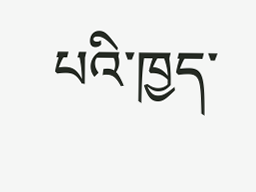པའི་ཁྱད་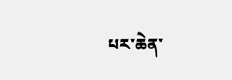པར་ཆེན་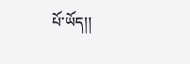པོ་ཡོད།།